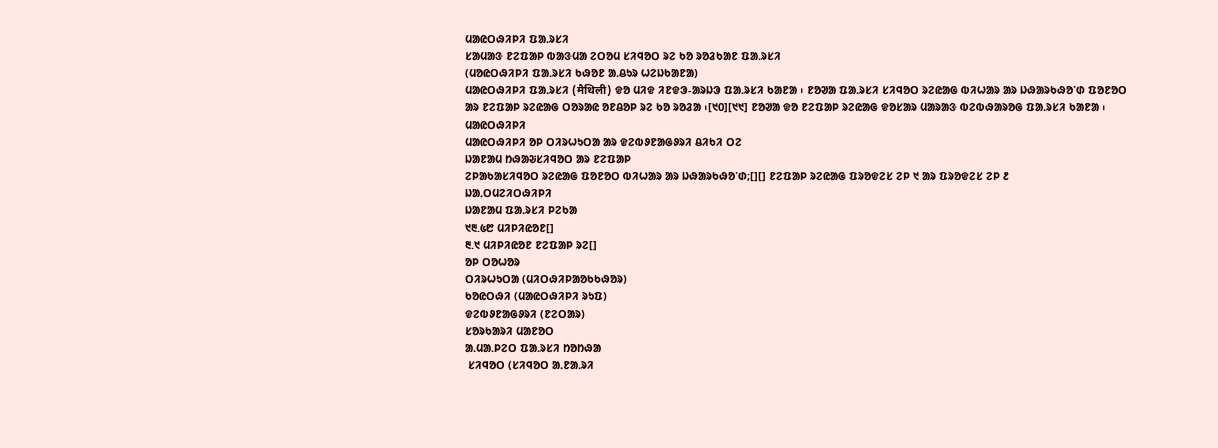ᱢᱟᱭᱛᱷᱤᱞᱤ ᱯᱟᱹᱨᱥᱤ
ᱥᱟᱢᱟᱝ ᱱᱮᱯᱟᱞ ᱵᱟᱝᱢᱟ ᱮᱛᱚᱢ ᱥᱤᱧᱚᱛ ᱨᱮ ᱠᱚ ᱨᱚᱲᱠᱟᱱ ᱯᱟᱹᱨᱥᱤ
(ᱢᱚᱭᱛᱷᱤᱞᱤ ᱯᱟᱹᱨᱥᱤ ᱠᱷᱚᱱ ᱟᱹᱪᱩᱨ ᱦᱮᱡᱠᱟᱱᱟ)
ᱢᱟᱭᱛᱷᱤᱞᱤ ᱯᱟᱹᱨᱥᱤ (मैथिली) ᱫᱚ ᱢᱤᱫ ᱤᱱᱫᱳ-ᱟᱨᱡᱳ ᱯᱟᱹᱨᱥᱤ ᱠᱟᱱᱟ ᱾ ᱱᱚᱣᱟ ᱯᱟᱹᱨᱥᱤ ᱥᱤᱧᱚᱛ ᱨᱮᱭᱟᱜ ᱵᱤᱦᱟᱨ ᱟᱨ ᱡᱷᱟᱨᱠᱷᱚᱸᱰ ᱯᱚᱱᱚᱛ ᱟᱨ ᱱᱮᱯᱟᱞ ᱨᱮᱭᱟᱜ ᱛᱚᱨᱟᱭ ᱚᱱᱪᱚᱞ ᱨᱮ ᱠᱚ ᱨᱚᱲᱟ ᱾[᱑᱐][᱑᱑] ᱱᱚᱣᱟ ᱫᱚ ᱱᱮᱯᱟᱞ ᱨᱮᱭᱟᱜ ᱫᱚᱥᱟᱨ ᱢᱟᱨᱟᱝ ᱵᱮᱵᱷᱟᱨᱚᱜ ᱯᱟᱹᱨᱥᱤ ᱠᱟᱱᱟ ᱾
ᱢᱟᱭᱛᱷᱤᱞᱤ
ᱢᱟᱭᱛᱷᱤᱞᱤ ᱚᱞ ᱛᱤᱨᱦᱩᱛᱟ ᱟᱨ ᱫᱮᱵᱽᱱᱟᱜᱽᱨᱤ ᱪᱤᱠᱤ ᱛᱮ
ᱡᱟᱱᱟᱢ ᱴᱷᱟᱶᱥᱤᱧᱚᱛ ᱟᱨ ᱱᱮᱯᱟᱞ
ᱮᱞᱟᱠᱟᱥᱤᱧᱚᱛ ᱨᱮᱭᱟᱜ ᱯᱚᱱᱚᱛ ᱵᱤᱦᱟᱨ ᱟᱨ ᱡᱷᱟᱨᱠᱷᱚᱸᱰ;[][] ᱱᱮᱯᱟᱞ ᱨᱮᱭᱟᱜ ᱯᱨᱚᱫᱮᱥ ᱮᱞ ᱑ ᱟᱨ ᱯᱨᱚᱫᱮᱥ ᱮᱞ ᱒
ᱡᱟᱹᱛᱢᱮᱤᱛᱷᱤᱞᱤ
ᱡᱟᱱᱟᱢ ᱯᱟᱹᱨᱥᱤ ᱞᱮᱠᱟ
᱑᱓.᱕᱘ ᱢᱤᱞᱤᱭᱚᱱ[]
᱓.᱑ ᱢᱤᱞᱤᱭᱚᱱ ᱱᱮᱯᱟᱞ ᱨᱮ[]
ᱚᱞ ᱛᱚᱦᱚᱨ
ᱛᱤᱨᱦᱩᱛᱟ (ᱢᱤᱛᱷᱤᱞᱟᱚᱠᱠᱷᱚᱨ)
ᱠᱚᱭᱛᱷᱤ (ᱢᱟᱭᱛᱷᱤᱞᱤ ᱨᱩᱯ)
ᱫᱮᱵᱽᱱᱟᱜᱽᱨᱤ (ᱱᱮᱛᱟᱨ)
ᱥᱚᱨᱠᱟᱨᱤ ᱢᱟᱱᱚᱛ
ᱟᱹᱢᱟᱹᱞᱮᱛ ᱯᱟᱹᱨᱥᱤ ᱴᱚᱴᱷᱟ
 ᱥᱤᱧᱚᱛ (ᱥᱤᱧᱚᱛ ᱟᱹᱱᱟᱹᱨᱤ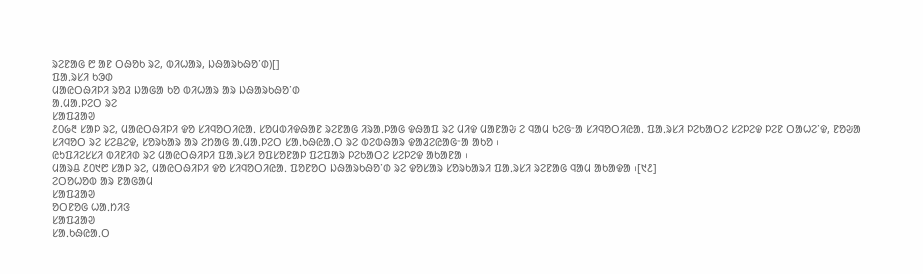ᱨᱮᱱᱟᱜ ᱘ ᱟᱱ ᱛᱷᱚᱠ ᱨᱮ, ᱵᱤᱦᱟᱨ, ᱡᱷᱟᱨᱠᱷᱚᱸᱰ)[]
ᱯᱟᱹᱨᱥᱤ ᱠᱳᱰ
ᱢᱟᱭᱛᱷᱤᱞᱤ ᱨᱚᱲ ᱡᱟᱜᱟ ᱠᱚ ᱵᱤᱦᱟᱨ ᱟᱨ ᱡᱷᱟᱨᱠᱷᱚᱸᱰ
ᱟᱹᱢᱟᱹᱞᱮᱛ ᱨᱮ
ᱥᱟᱯᱲᱟᱣ
᱒᱐᱙᱓ ᱥᱟᱞ ᱨᱮ, ᱢᱟᱭᱛᱷᱤᱞᱤ ᱫᱚ ᱥᱤᱧᱚᱛᱤᱭᱟᱹ ᱥᱚᱢᱵᱤᱫᱷᱟᱱ ᱨᱮᱱᱟᱜ ᱤᱨᱟᱹᱞᱟᱜ ᱫᱷᱟᱯ ᱨᱮ ᱢᱤᱫ ᱢᱟᱱᱟᱶ ᱮ ᱧᱟᱢ ᱠᱮᱜᱼᱟ ᱥᱤᱧᱚᱛᱤᱭᱟᱹ ᱯᱟᱹᱨᱥᱤ ᱞᱮᱠᱟᱛᱮ ᱥᱮᱞᱮᱫ ᱞᱮᱱ ᱛᱟᱦᱮᱸᱫ, ᱱᱚᱶᱟ ᱥᱤᱧᱚᱛ ᱨᱮ ᱥᱮᱪᱮᱫ, ᱥᱚᱨᱠᱟᱨ ᱟᱨ ᱮᱴᱟᱜ ᱟᱹᱢᱟᱹᱞᱮᱛ ᱥᱟᱹᱠᱷᱭᱟᱹᱛ ᱨᱮ ᱵᱮᱵᱷᱟᱨ ᱫᱟᱲᱮᱭᱟᱜᱼᱟ ᱟᱠᱚ ᱾
ᱭᱩᱯᱤᱮᱥᱥᱤ ᱵᱤᱱᱤᱰ ᱨᱮ ᱢᱟᱭᱛᱷᱤᱞᱤ ᱯᱟᱹᱨᱥᱤ ᱚᱯᱥᱚᱱᱟᱞ ᱯᱮᱯᱟᱨ ᱞᱮᱠᱟᱛᱮ ᱥᱮᱞᱮᱫ ᱟᱠᱟᱱᱟ ᱾
ᱢᱟᱨᱪ ᱒᱐᱑᱘ ᱥᱟᱞ ᱨᱮ, ᱢᱟᱭᱛᱷᱤᱞᱤ ᱫᱚ ᱥᱤᱧᱚᱛᱤᱭᱟᱹ ᱯᱚᱱᱚᱛ ᱡᱷᱟᱨᱠᱷᱚᱸᱰ ᱨᱮ ᱫᱚᱥᱟᱨ ᱥᱚᱨᱠᱟᱨᱤ ᱯᱟᱹᱨᱥᱤ ᱨᱮᱱᱟᱜ ᱧᱟᱢ ᱟᱠᱟᱫᱟ ᱾[᱑᱒]
ᱮᱛᱚᱦᱚᱵ ᱟᱨ ᱱᱟᱜᱟᱢ
ᱥᱟᱯᱲᱟᱣ
ᱚᱛᱱᱚᱜ ᱦᱟᱹᱴᱤᱝ
ᱥᱟᱯᱲᱟᱣ
ᱥᱟᱹᱠᱷᱭᱟᱹᱛ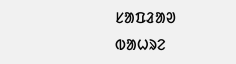ᱥᱟᱯᱲᱟᱣ
ᱵᱟᱦᱨᱮ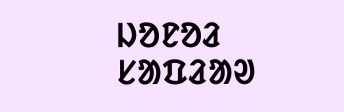ᱡᱚᱱᱚᱲ
ᱥᱟᱯᱲᱟᱣ